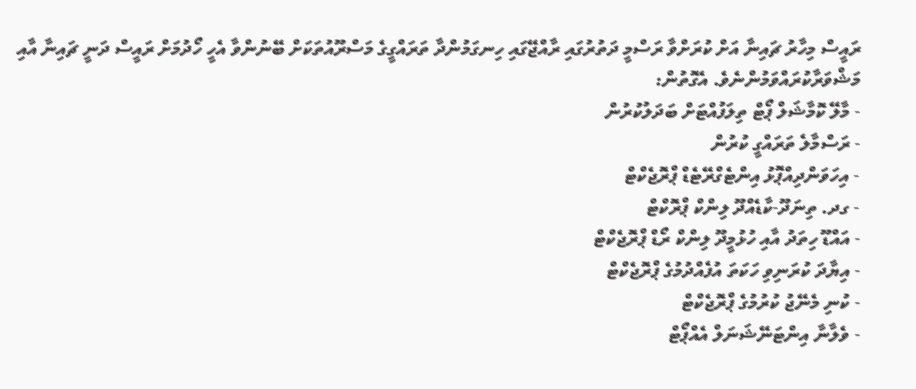ރައީސް މިހާރު ޗައިނާ އަށް ކުރަށްވާ ރަސްމީ ދަތުރުގައި ރާއްޖޭގައި ހިނގަމުންދާ ތަރައްގީގެ މަސްރޫއުތަކަށް ބޭނުންވާ އެހީ ހޯދުމަށް ރައީސް ދަނީ ޗައިނާ އާއި މަޝްވަރާކުރައްވަމުންނެވެ. އެގޮތުން:
- މާލޭ ކޮމާޝަލް ޕޯޓް ތިލަފުއްޓަށް ބަދަލުކުރުން
- ރަސްމާލެ ތަރައްގީ ކުރުން
- އިހަވަންދިއްޕޮޅު އިންޓެގްރޭޓެޑް ޕްރޮޖެކްޓް
- ގދ. ތިނަދޫ-ކާޑެއްދޫ ލިންކް ޕްރޮކްޓް
- އައްޑޫ ހިތަދު އާއި ހުޅުމީދޫ ލިންކް ރޯޑް ޕްރޮޖެކްޓް
- އިޔާދަ ކުރަނިވި ހަކަތަ އުފެއްދުމުގެ ޕްރޮޖެކްޓް
- ކުނި މެނޭޖު ކުރުމުގެ ޕްރޮޖެކްޓް
- ވެލާނާ އިންޓަނޭޝަނަލް އެއްޕޯޓް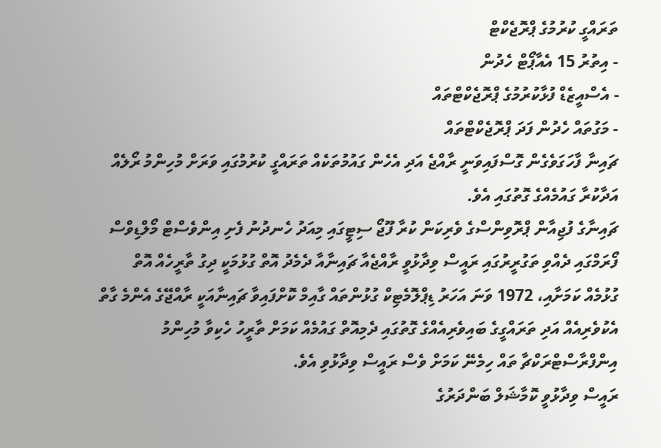ތަރައްގީ ކުރުމުގެ ޕްރޮޖެކްޓް
- އިތުރު 15 އެއާޕޯޓް ހެދުން
- އެސްއީޒެޑް ފުޅާކުރުމުގެ ޕްރޮޖެކްޓްތައް
- މަގުތައް ހެދުން ފަދަ ޕްރޮޖެކްޓްތައް
ޗައިނާ ފާހަގަވެގެން ގޮސްފައިވަނީ ރާއްޖެ އަދި އެހެން ގައުމުތަކެއް ތަރައްގީ ކުރުމުގައި ވަރަށް މުހިންމު ރޯލެއް އަދާކުރާ ގައުމެއްގެ ގޮތުގައި އެވެ.
ޗައިނާގެ ފުޖިއާން ޕްރޮވިންސްގެ ވެރިކަން ކުރާ ފޫޖޯ ސިޓީގައި މިއަދު ހެނދުނު ފެށި އިންވެސްޓް މޯލްޑިވްސް ފޯރަމްގައި ދެއްވި ތަގުރީރުގައި ރައީސް ވިދާޅުވީ ރާއްޖެއާ ޗައިނާއާ ދެމެދު އޮތް ގުޅުމަކީ ދިގު ތާރީހެއް އޮތް ގުޅުމެއް ކަމަށާއި، 1972 ވަނަ އަހަރު ޑިޕްލޮމެޓިކް ގުޅުންތައް ގާއިމް ކޮށްފައިވާ ޗައިނާއަކީ ރާއްޖޭގެ އެންމެ ގާތް އެކުވެރިއެއް އަދި ތަރައްގީގެ ބައިވެރިއެއްގެ ގޮތުގައި ދެމިއޮތް ގައުމެއް ކަމަށް ތާރީހު ހެކިވާ މުހިންމު އިންފްރާސްޓްރަކްޗާ ތައް ހިމެނޭ ކަމަށް ވެސް ރައީސް ވިދާޅުވި އެވެ.
ރައީސް ވިދާޅުވީ ކޮމާޝަލް ބަންދަރުގެ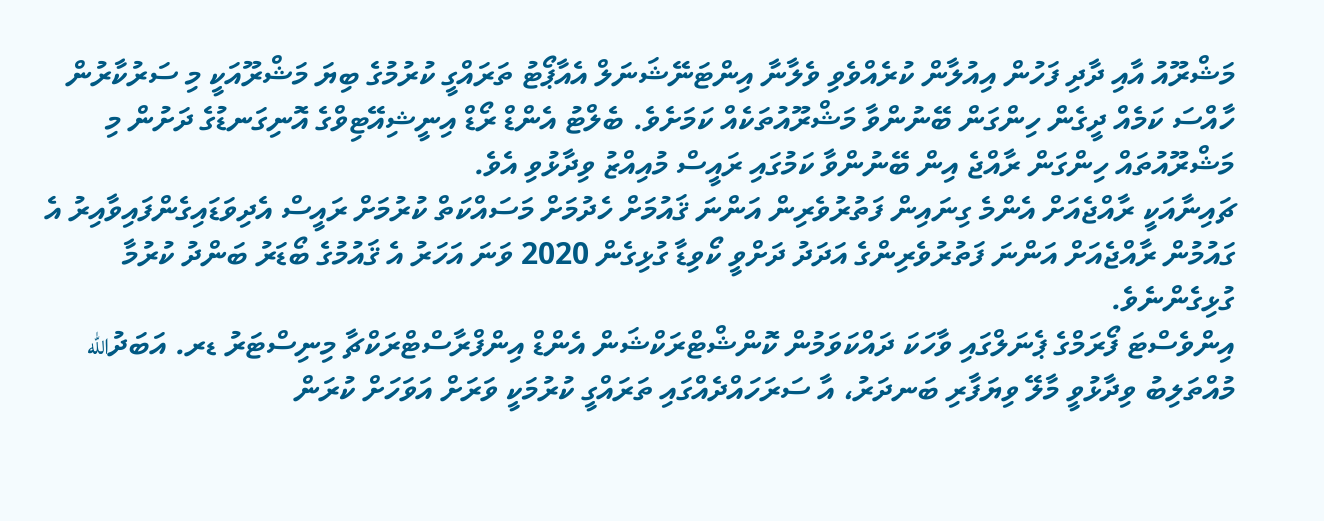މަޝްރޫއު އާއި ދާދި ފަހުން އިއުލާން ކުރެއްވެވި ވެލާނާ އިންޓަނޭޝަނަލް އެއާޕޯޓު ތަރައްގީ ކުރުމުގެ ބިޔަ މަޝްރޫއަކީ މި ސަރުކާރުން ހާއްސަ ކަމެއް ދީގެން ހިންގަން ބޭނުންވާ މަޝްރޫއުތަކެއް ކަމަށެވެ. ބެލްޓު އެންޑް ރޯޑް އިނީޝިއޭޓިވްގެ އޮނިގަނޑުގެ ދަށުން މި މަޝްރޫއުތައް ހިންގަން ރާއްޖެ އިން ބޭނުންވާ ކަމުގައި ރައީސް މުއިއްޒު ވިދާޅުވި އެވެ.
ޗައިނާއަކީ ރާއްޖެއަށް އެންމެ ގިނައިން ފަތުރުވެރިން އަންނަ ޤައުމަށް ހެދުމަށް މަސައްކަތް ކުރުމަށް ރައީސް އެދިވަޑައިގެންފައިވާއިރު އެ ގައުމުން ރާއްޖެއަށް އަންނަ ފަތުރުވެރިންގެ އަދަދު ދަށްވީ ކޯވިޑާ ގުޅިގެން 2020 ވަނަ އަހަރު އެ ޤައުމުގެ ބޯޑަރު ބަންދު ކުރުމާ ގުޅިގެންނެވެ.
އިންވެސްޓަ ފޯރަމްގެ ޕެނަލްގައި ވާހަކަ ދައްކަވަމުން ކޮންޝްޓްރަކްޝަން އެންޑް އިންފްރާސްޓްރަކްޗާ މިނިސްޓަރު ޑރ. އަބަދުالله މުއްތަލިބު ވިދާޅުވީ މާލޭ ވިޔަފާރި ބަނދަރު، އާ ސަރަހައްދެއްގައި ތަރައްގީ ކުރުމަކީ ވަރަށް އަވަހަށް ކުރަން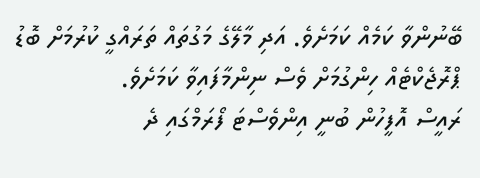ބޭނުންވާ ކަމެއް ކަމަށެވެ. އަދި މާލޭގެ މަގުތައް ތަރައްގީ ކުރުމަށް ބޮޑު ޕްރޮޖެކްޓެއް ހިންގުމަށް ވެސް ނިންމާފައިވާ ކަމަށެވެ.
ރައީސް އޮފީހުން ބުނީ އިންވެސްޓަ ފޯރަމްގައި ދެ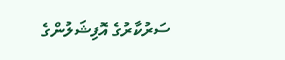ސަރުކާރުގެ އޮފިޝަލުންގެ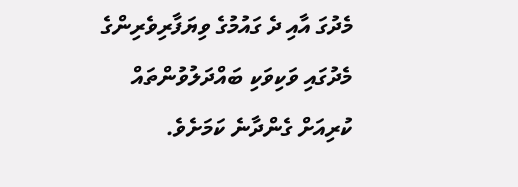މެދުގަ އާއި ދެ ގައުމުގެ ވިޔަފާރިވެރިންގެ މެދުގައި ވަކިވަކި ބައްދަލުވުންތައް ކުރިއަށް ގެންދާނެ ކަމަށެވެ.